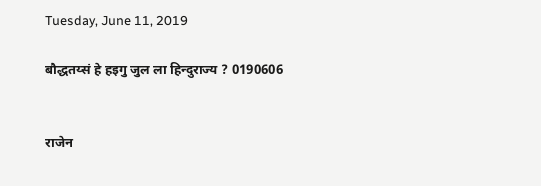Tuesday, June 11, 2019

बौद्धतय्सं हे हइगु जुल ला हिन्दुराज्य ? 0190606


राजेन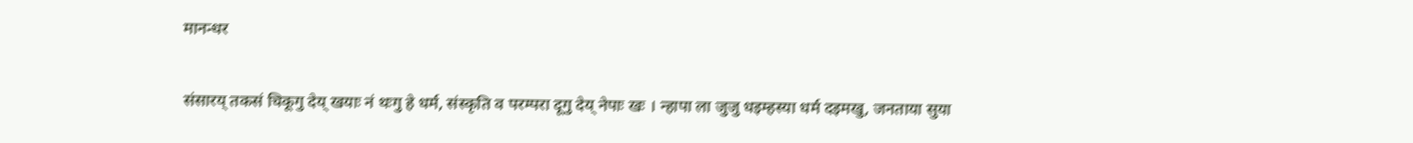मानन्धर

संसारय् तकसं चिकूगु देय् खयाः नं थःगु हे धर्म, संस्कृति व परम्परा दूगु देय् नेपाः खः । न्हापा ला जुजु धइम्हस्या धर्म दइमखु, जनताया सुया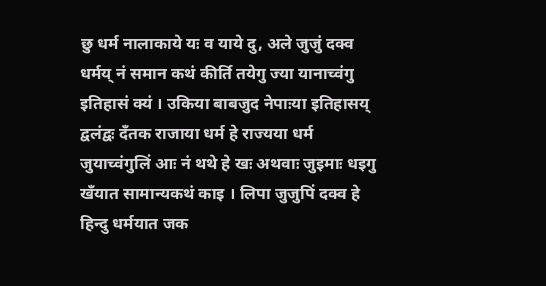छु धर्म नालाकाये यः व याये दु, अले जुजुं दक्व धर्मय् नं समान कथं कीर्ति तयेगु ज्या यानाच्वंगु इतिहासं क्यं । उकिया बाबजुद नेपाःया इतिहासय् द्वलंद्वः दँतक राजाया धर्म हे राज्यया धर्म जुयाच्वंगुलिं आः नं थथे हे खः अथवाः जुइमाः धइगु खँयात सामान्यकथं काइ । लिपा जुजुपिं दक्व हे हिन्दु धर्मयात जक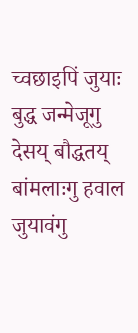च्वछाइपिं जुयाः बुद्ध जन्मेजूगु देसय् बौद्धतय् बांमलाःगु हवाल जुयावंगु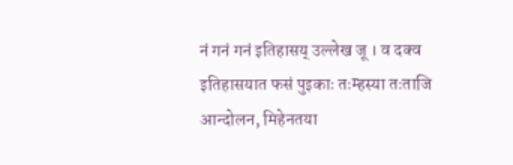नं गनं गनं इतिहासय् उल्लेख जू । व दक्व इतिहासयात फसं पुइकाः तःम्हस्या तःताजि आन्दोलन, मिहेनतया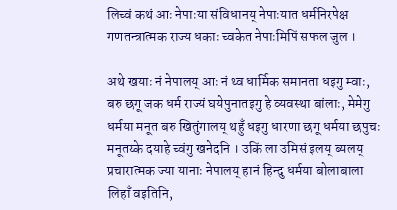लिच्वं कथं आः नेपाःया संविधानय् नेपाःयात धर्मनिरपेक्ष गणतन्त्रात्मक राज्य धकाः च्वकेत नेपाःमिपिं सफल जुल ।

अथे खयाः नं नेपालय् आः नं थ्व धार्मिक समानता धइगु म्वाः, बरु छगू जक धर्म राज्यं घयेपुनातइगु हे व्यवस्था बांलाः, मेमेगु धर्मया मनूत बरु खितुंगालय् थहुँ धइगु धारणा छगू धर्मया छपुचः मनूतय्के दयाहे च्वंगु खनेदनि । उकिं ला उमिसं इलय् ब्यलय् प्रचारात्मक ज्या यानाः नेपालय् हानं हिन्दु धर्मया बोलाबाला लिहाँ वइतिनि,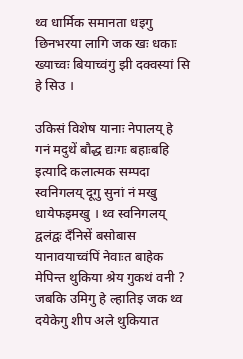थ्व धार्मिक समानता धइगु छिनभरया लागि जक खः धकाः ख्याच्वः बियाच्वंगु झी दक्वस्यां सि हे सिउ ।

उकिसं विशेष यानाः नेपालय् हे गनं मदुथें बौद्ध द्यःगः बहाःबहि इत्यादि कलात्मक सम्पदा स्वनिगलय् दूगु सुनां नं मखु धायेफइमखु । थ्व स्वनिगलय् द्वलंद्वः दँनिसें बसोबास यानावयाच्वंपिं नेवाःत बाहेक मेपिन्त थुकिया श्रेय गुकथं वनी ? जबकि उमिगु हे ल्हातिइ जक थ्व दयेकेगु शीप अले थुकियात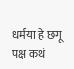धर्मया हे छगू पक्ष कथं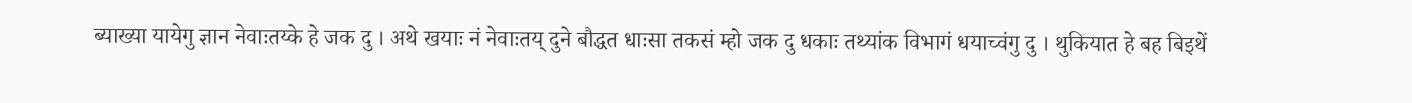ब्याख्या यायेगु ज्ञान नेवाःतय्के हे जक दु । अथे खयाः नं नेवाःतय् दुने बौद्धत धाःसा तकसं म्हो जक दु धकाः तथ्यांक विभागं धयाच्वंगु दु । थुकियात हे बह बिइथें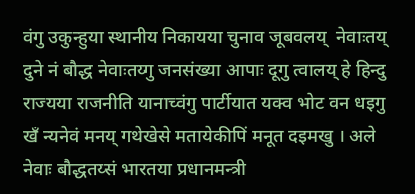वंगु उकुन्हुया स्थानीय निकायया चुनाव जूबवलय्  नेवाःतय् दुने नं बौद्ध नेवाःतय्गु जनसंख्या आपाः दूगु त्वालय् हे हिन्दु राज्यया राजनीति यानाच्वंगु पार्टीयात यक्व भोट वन धइगु खँ न्यनेवं मनय् गथेखेसे मतायेकीपिं मनूत दइमखु । अले नेवाः बौद्धतय्सं भारतया प्रधानमन्त्री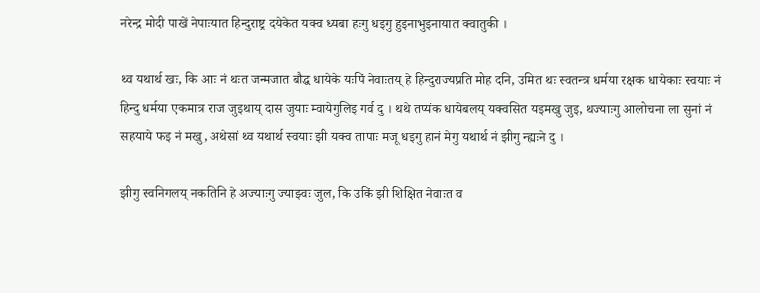नरेन्द्र मोदी पाखें नेपाःयात हिन्दुराष्ट्र दयेकेत यक्व ध्यबा हःगु धइगु हुइनाभुइनायात क्वातुकी ।

थ्व यथार्थ खः, कि आः नं थःत जन्मजात बौद्ध धायेके यःपिं नेवाःतय् हे हिन्दुराज्यप्रति मोह दनि, उमित थः स्वतन्त्र धर्मया रक्षक धायेकाः स्वयाः नं हिन्दु धर्मया एकमात्र राज जुइथाय् दास जुयाः म्वायेगुलिइ गर्व दु । थथे तप्यंक धायेबलय् यक्वसित यइमखु जुइ, थज्याःगु आलोचना ला सुनां नं सहयाये फइ नं मखु, अथेसां थ्व यथार्थ स्वयाः झी यक्व तापाः मजू धइगु हानं मेगु यथार्थ नं झीगु न्ह्यःने दु ।

झीगु स्वनिगलय् नकतिनि हे अज्याःगु ज्याझ्वः जुल, कि उकिं झी शिक्षित नेवाःत व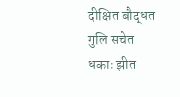दीक्षित बौद्धत गुलि सचेत धकाः झीत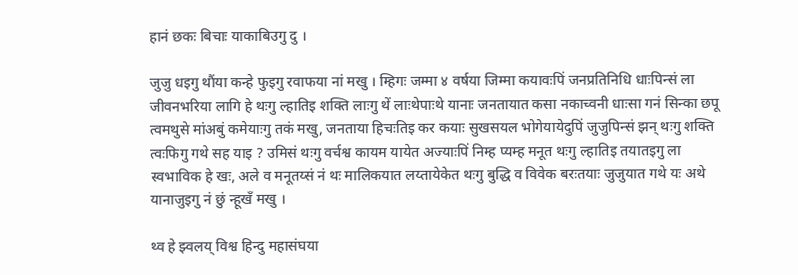हानं छकः बिचाः याकाबिउगु दु ।

जुजु धइगु थौंया कन्हे फुइगु रवाफया नां मखु । म्हिगः जम्मा ४ वर्षया जिम्मा कयावःपिं जनप्रतिनिधि धाःपिन्सं ला जीवनभरिया लागि हे थःगु ल्हातिइ शक्ति लाःगु थें लाःथेपाःथे यानाः जनतायात कसा नकाच्वनी धाःसा गनं सिन्का छपू त्वमथुसे मांअबुं कमेयाःगु तकं मखु, जनताया हिचःतिइ कर कयाः सुखसयल भोगेयायेदुपिं जुजुपिन्सं झन् थःगु शक्ति त्वःफिगु गथे सह याइ ? उमिसं थःगु वर्चश्व कायम यायेत अज्याःपिं निम्ह प्यम्ह मनूत थःगु ल्हातिइ तयातइगु ला स्वभाविक हे खः, अले व मनूतय्सं नं थः मालिकयात लय्तायेकेत थःगु बुद्धि व विवेक बरःतयाः जुजुयात गथे यः अथे यानाजुइगु नं छुं न्हूखँ मखु ।

थ्व हे झ्वलय् विश्व हिन्दु महासंघया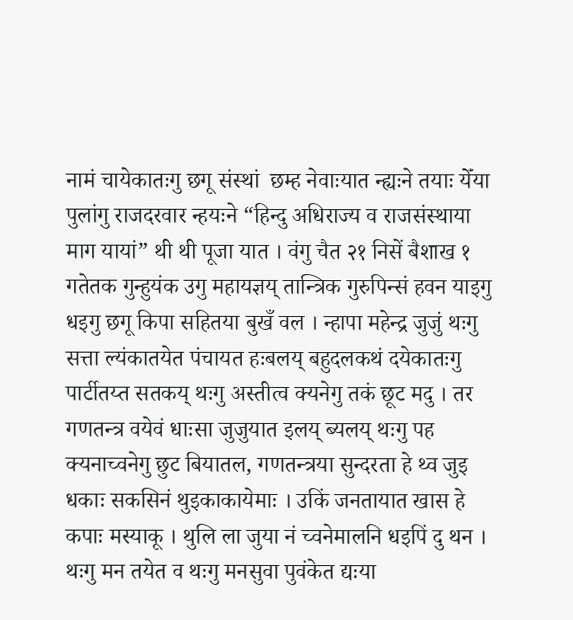नामं चायेकातःगु छगू संस्थां  छम्ह नेवाःयात न्ह्यःने तयाः येँया पुलांगु राजदरवार न्हयःने “हिन्दु अधिराज्य व राजसंस्थाया माग यायां” थी थी पूजा यात । वंगु चैत २१ निसें बैशाख १ गतेतक गुन्हुयंक उगु महायज्ञय् तान्त्रिक गुरुपिन्सं हवन याइगु धइगु छगू किपा सहितया बुखँ वल । न्हापा महेन्द्र जुजुं थःगु सत्ता ल्यंकातयेत पंचायत हःबलय् बहुदलकथं दयेकातःगु पार्टीतय्त सतकय् थःगु अस्तीत्व क्यनेगु तकं छूट मदु । तर गणतन्त्र वयेवं धाःसा जुजुयात इलय् ब्यलय् थःगु पह क्यनाच्वनेगु छुट बियातल, गणतन्त्रया सुन्दरता हे थ्व जुइ धकाः सकसिनं थुइकाकायेमाः । उकिं जनतायात खास हे कपाः मस्याकू । थुलि ला जुया नं च्वनेमालनि धइपिं दु थन । थःगु मन तयेत व थःगु मनसुवा पुवंकेत द्यःया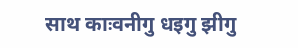साथ काःवनीगु धइगु झीगु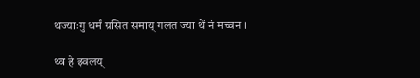थज्याःगु धर्मं ग्रसित समाय् गलत ज्या थें नं मच्वन ।

थ्व हे झ्वलय्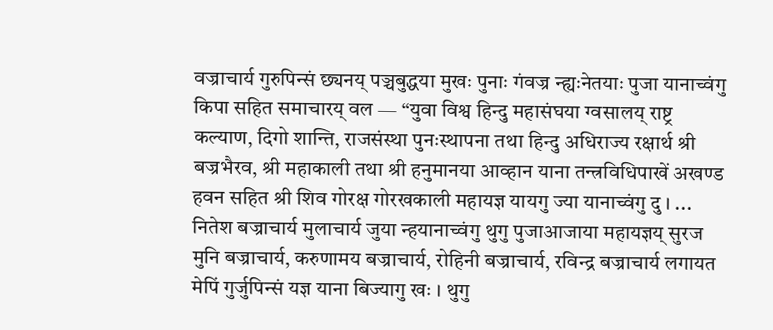वज्राचार्य गुरुपिन्सं छ्यनय् पञ्चबुद्धया मुखः पुनाः गंवज्र न्ह्यःनेतयाः पुजा यानाच्वंगु किपा सहित समाचारय् वल — “युवा विश्व हिन्दु महासंघया ग्वसालय् राष्ट्र कल्याण, दिगो शान्ति, राजसंस्था पुनःस्थापना तथा हिन्दु अधिराज्य रक्षार्थ श्री बज्रभैरव, श्री महाकाली तथा श्री हनुमानया आव्हान याना तन्त्रविधिपाखें अखण्ड हवन सहित श्री शिव गोरक्ष गोरखकाली महायज्ञ यायगु ज्या यानाच्वंगु दु । ... नितेश बज्राचार्य मुलाचार्य जुया न्हयानाच्वंगु थुगु पुजाआजाया महायज्ञय् सुरज मुनि बज्राचार्य, करुणामय बज्राचार्य, रोहिनी बज्राचार्य, रविन्द्र बज्राचार्य लगायत मेपिं गुर्जुपिन्सं यज्ञ याना बिज्यागु खः । थुगु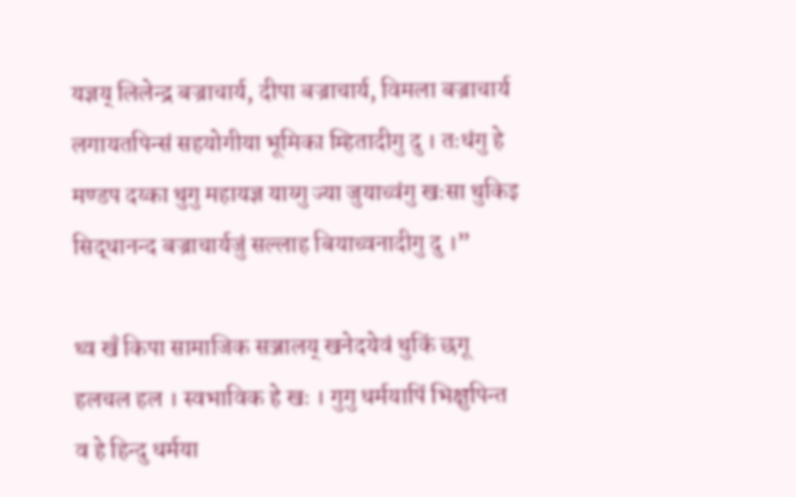यज्ञय् लिलेन्द्र बज्राचार्य, दीपा बज्राचार्य, विमला बज्राचार्य लगायतपिन्सं सहयोगीया भूमिका म्हितादीगु दु । तःधंगु हे मण्डप दय्का थुगु महायज्ञ याय्गु ज्या जुयाच्वंगु खःसा थुकिइ सिद्धानन्द बज्राचार्यजुं सल्लाह बियाच्वनादीगु दु ।”

थ्व खँ किपा सामाजिक सञ्जालय् खनेदयेवं थुकिं छगू हलचल हल । स्वभाविक हे खः । गुगु धर्मयापिं भिक्षुपिन्त व हे हिन्दु धर्मया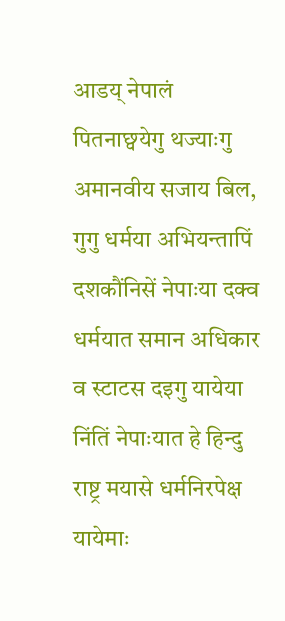आडय् नेपालं पितनाछ्वयेगु थज्याःगु अमानवीय सजाय बिल, गुगु धर्मया अभियन्तापिं दशकौंनिसें नेपाःया दक्व धर्मयात समान अधिकार व स्टाटस दइगु यायेया निंतिं नेपाःयात हे हिन्दु राष्ट्र मयासे धर्मनिरपेक्ष यायेमाः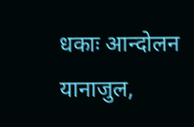धकाः आन्दोलन यानाजुल,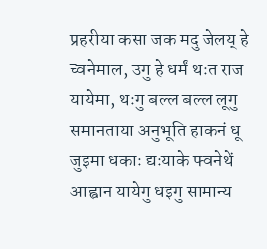प्रहरीया कसा जक मदु जेलय् हे च्वनेमाल, उगु हे धर्मं थःत राज यायेमा, थःगु बल्ल बल्ल लूगु समानताया अनुभूति हाकनं धू जुइमा धकाः द्यःयाके फ्वनेथें आह्वान यायेगु धइगु सामान्य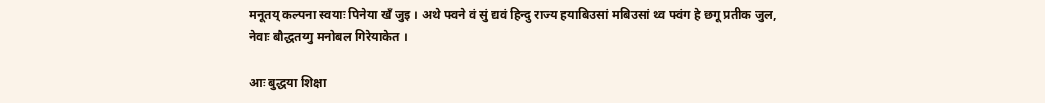मनूतय् कल्पना स्वयाः पिनेया खँ जुइ । अथे फ्वने वं सुं द्यवं हिन्दु राज्य हयाबिउसां मबिउसां थ्व फ्वंग हे छगू प्रतीक जुल, नेवाः बौद्धतय्गु मनोबल गिरेयाकेत ।

आः बुद्धया शिक्षा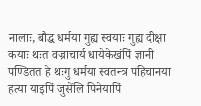नालाः, बौद्ध धर्मया गुह्य स्वयाः गुह्य दीक्षा कयाः थःत वज्राचार्य धायेकेखंपिं ज्ञानी पण्डितत हे थःगु धर्मया स्वतन्त्र पहिचानया हत्या याइपिं जुसेंलि पिनेयापिं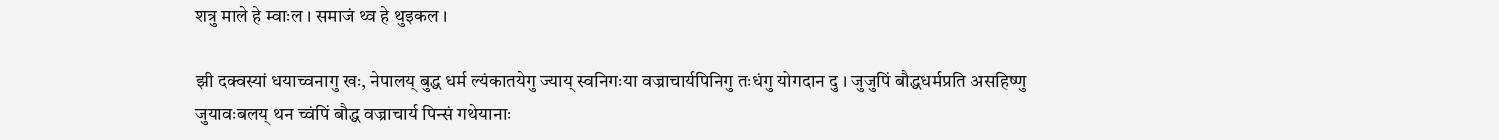शत्रु माले हे म्वाःल । समाजं थ्व हे थुइकल ।

झी दक्वस्यां धयाच्वनागु खः, नेपालय् बुद्ध धर्म ल्यंकातयेगु ज्याय् स्वनिगःया वज्राचार्यपिनिगु तःधंगु योगदान दु । जुजुपिं बौद्धधर्मप्रति असहिष्णु जुयावःबलय् थन च्वंपिं बौद्ध वज्राचार्य पिन्सं गथेयानाः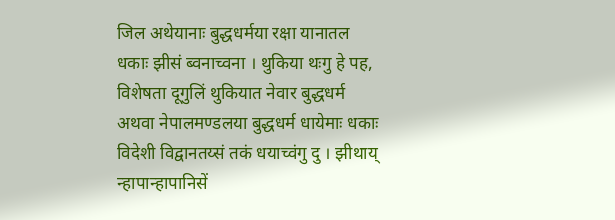जिल अथेयानाः बुद्धधर्मया रक्षा यानातल धकाः झीसं ब्वनाच्वना । थुकिया थःगु हे पह, विशेषता दूगुलिं थुकियात नेवार बुद्धधर्म अथवा नेपालमण्डलया बुद्धधर्म धायेमाः धकाः विदेशी विद्वानतय्सं तकं धयाच्वंगु दु । झीथाय् न्हापान्हापानिसें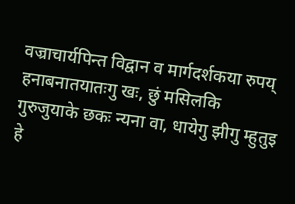वज्राचार्यपिन्त विद्वान व मार्गदर्शकया रुपय् हनाबनातयातःगु खः, छुं मसिलकि गुरुजुयाके छकः न्यना वा, धायेगु झीगु म्हुतुइ हे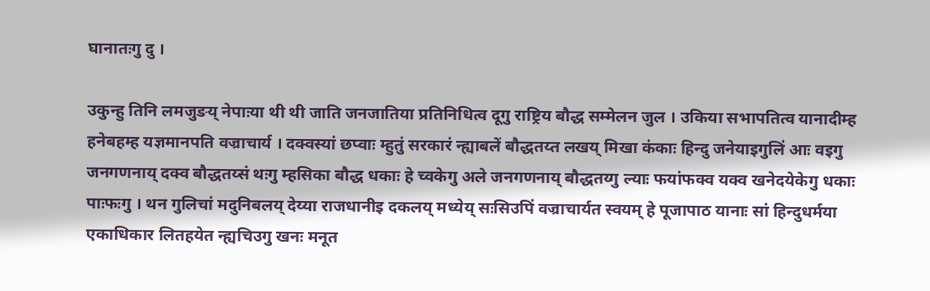घानातःगु दु ।

उकुन्हु तिनि लमजुङय् नेपाःया थी थी जाति जनजातिया प्रतिनिधित्व दूगु राष्ट्रिय बौद्ध सम्मेलन जुल । उकिया सभापतित्व यानादीम्ह हनेबहम्ह यज्ञमानपति वज्राचार्य । दक्वस्यां छप्वाः म्हुतुं सरकारं न्ह्याबलें बौद्धतय्त लखय् मिखा कंकाः हिन्दु जनेयाइगुलिं आः वइगु जनगणनाय् दक्व बौद्धतय्सं थःगु म्हसिका बौद्ध धकाः हे च्वकेगु अले जनगणनाय् बौद्धतय्गु ल्याः फयांफक्व यक्व खनेदयेकेगु धकाः पाःफःगु । थन गुलिचां मदुनिबलय् देय्या राजधानीइ दकलय् मध्येय् सःसिउपिं वज्राचार्यत स्वयम् हे पूजापाठ यानाः सां हिन्दुधर्मया एकाधिकार लितहयेत न्ह्यचिउगु खनः मनूत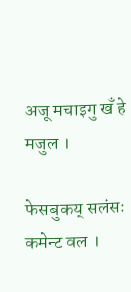अजू मचाइगु खँ हे मजुल ।

फेसबुकय् सलंसः कमेन्ट वल ।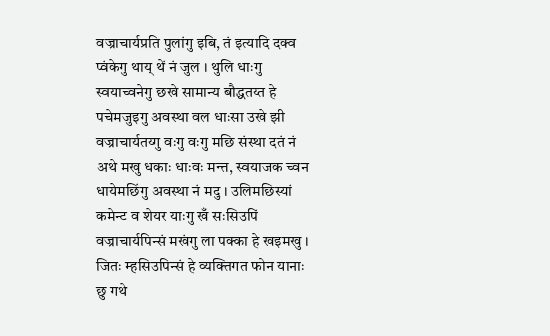वज्राचार्यप्रति पुलांगु इबि, तं इत्यादि दक्व प्वंकेगु थाय् थें नं जुल । थुलि धाःगु स्वयाच्वनेगु छखे सामान्य बौद्धतय्त हे पचेमजुइगु अवस्था वल धाःसा उखे झी वज्राचार्यतय्गु वःगु वःगु मछि संस्था दतं नं अथे मखु धकाः धाःवः मन्त, स्वयाजक च्वन धायेमछिंगु अवस्था नं मदु । उलिमछिस्यां कमेन्ट व शेयर याःगु खँ सःसिउपिं वज्राचार्यपिन्सं मखंगु ला पक्का हे खइमखु । जितः म्हसिउपिन्सं हे व्यक्तिगत फोन यानाः छु गथे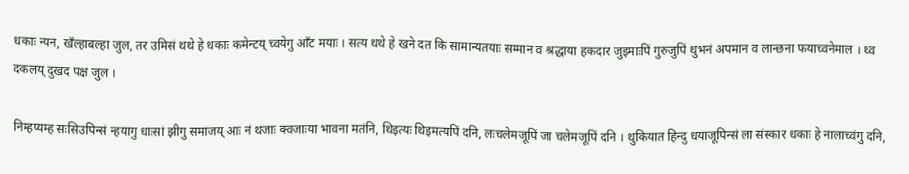धकाः न्यन, खँल्हाबल्हा जुल, तर उमिसं थथे हे धकाः कमेन्टय् च्वयेगु आँट मयाः । सत्य थथे हे खने दत कि सामान्यतयाः सम्मान व श्रद्धाया हकदार जुइमाःपिं गुरुजुपिं थुभनं अपमान व लान्छना फयाच्वनेमाल । थ्व दकलय् दुखद पक्ष जुल ।

निम्हप्यम्ह सःसिउपिन्सं न्हयागु धाःसां झीगु समाजय् आः नं थजाः क्वजाःया भावना मतंनि, थिइत्यः थिइमत्यपिं दनि, लःचलेमजूपिं जा चलेमजूपिं दनि । थुकियात हिन्दु धयाजूपिन्सं ला संस्कार धकाः हे नालाच्वंगु दनि,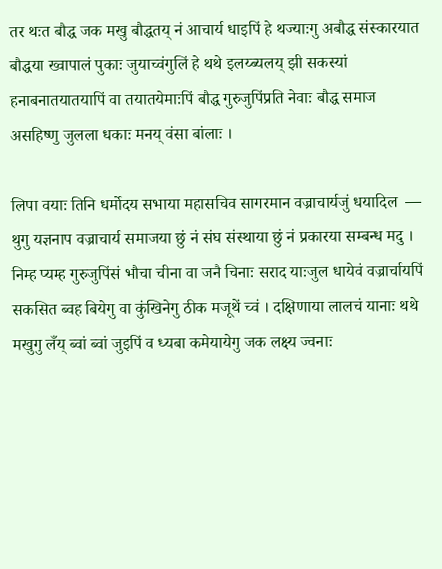तर थःत बौद्ध जक मखु बौद्धतय् नं आचार्य धाइपिं हे थज्याःगु अबौद्ध संस्कारयात बौद्धया ख्वापालं पुकाः जुयाच्वंगुलिं हे थथे इलय्ब्यलय् झी सकस्यां हनाबनातयातयापिं वा तयातयेमाःपिं बौद्ध गुरुजुपिंप्रति नेवाः बौद्ध समाज असहिष्णु जुलला धकाः मनय् वंसा बांलाः ।

लिपा वयाः तिनि धर्मोदय सभाया महासचिव सागरमान वज्राचार्यजुं धयादिल  — थुगु यज्ञनाप वज्राचार्य समाजया छुं नं संघ संस्थाया छुं नं प्रकारया सम्बन्ध मदु । निम्ह प्यम्ह गुरुजुपिंसं भौचा चीना वा जनै चिनाः सराद याःजुल धायेवं वज्रार्चायपिं सकसित ब्वह बियेगु वा कुंखिनेगु ठीक मजूथें च्वं । दक्षिणाया लालचं यानाः थथे मखुगु लँय् ब्वां ब्वां जुइपिं व ध्यबा कमेयायेगु जक लक्ष्य ज्वनाः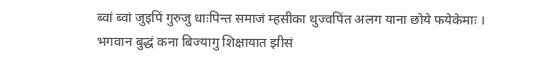ब्वां ब्वां जुइपिं गुरुजु धाःपिन्त समाजं म्हसीका थुज्वपिंत अलग याना छोये फयेकेमाः । भगवान बुद्धं कना बिज्यागु शिक्षायात झीसं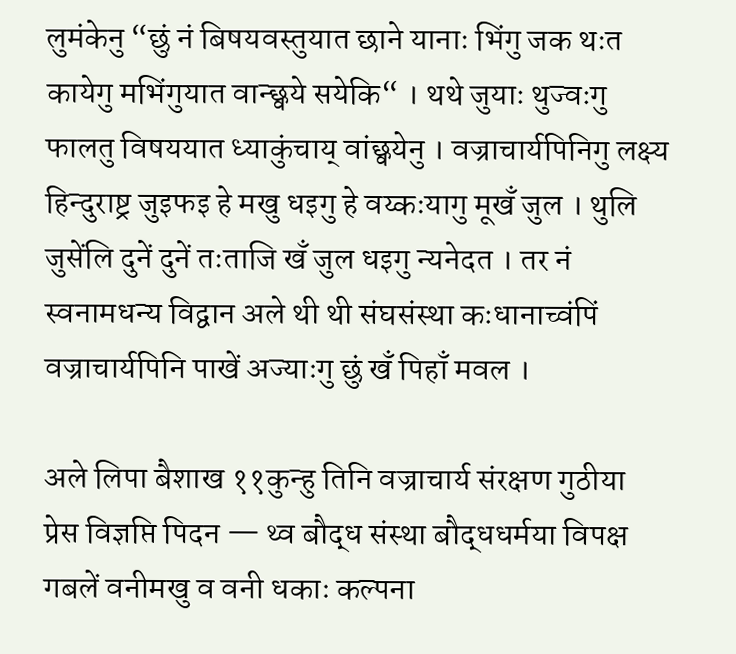लुमंकेनु “छुं नं बिषयवस्तुयात छाने यानाः भिंगु जक थःत कायेगु मभिंगुयात वान्छ्वये सयेकि“ । थथे जुयाः थुज्वःगु फालतु विषययात ध्याकुंचाय् वांछ्वयेनु । वज्राचार्यपिनिगु लक्ष्य हिन्दुराष्ट्र जुइफइ हे मखु धइगु हे वय्कःयागु मूखँ जुल । थुलि जुसेंलि दुनें दुनें तःताजि खँ जुल धइगु न्यनेदत । तर नं स्वनामधन्य विद्वान अले थी थी संघसंस्था कःधानाच्वंपिं वज्राचार्यपिनि पाखें अज्याःगु छुं खँ पिहाँ मवल ।

अले लिपा बैशाख ११कुन्हु तिनि वज्राचार्य संरक्षण गुठीया प्रेस विज्ञप्ति पिदन — थ्व बौद्ध संस्था बौद्धधर्मया विपक्ष गबलें वनीमखु व वनी धकाः कल्पना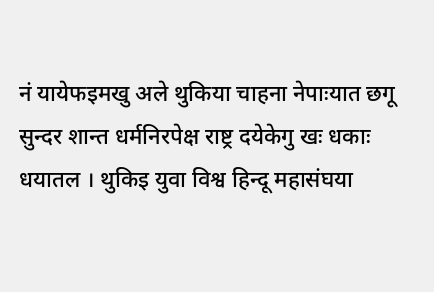नं यायेफइमखु अले थुकिया चाहना नेपाःयात छगू सुन्दर शान्त धर्मनिरपेक्ष राष्ट्र दयेकेगु खः धकाः धयातल । थुकिइ युवा विश्व हिन्दू महासंघया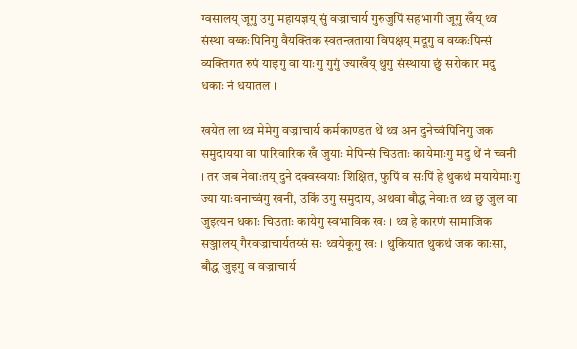ग्वसालय् जूगु उगु महायज्ञय् सुं वज्राचार्य गुरुजुपिं सहभागी जूगु खँय् थ्व संस्था वय्कःपिनिगु वैयक्तिक स्वतन्त्रताया विपक्षय् मदूगु व वय्कःपिन्सं व्यक्तिगत रुपं याइगु वा याःगु गुगुं ज्याखँय् थुगु संस्थाया छुं सरोकार मदु धकाः नं धयातल ।

खयेत ला थ्व मेमेगु वज्राचार्य कर्मकाण्डत थें थ्व अन दुनेच्वंपिनिगु जक समुदायया वा पारिवारिक खँ जुयाः मेपिन्सं चिउताः कायेमाःगु मदु थें नं च्वनी । तर जब नेवाःतय् दुने दक्वस्वयाः शिक्षित, फुपिं व सःपिं हे थुकथं मयायेमाःगु ज्या याःवनाच्वंगु खनी, उकिं उगु समुदाय, अथवा बौद्ध नेवाःत थ्व छु जुल वा जुइत्यन धकाः चिउताः कायेगु स्वभाविक खः । थ्व हे कारणं सामाजिक सञ्जालय् गैरवज्राचार्यतय्सं सः थ्वयेकूगु खः । थुकियात थुकथं जक काःसा, बौद्ध जुइगु व वज्राचार्य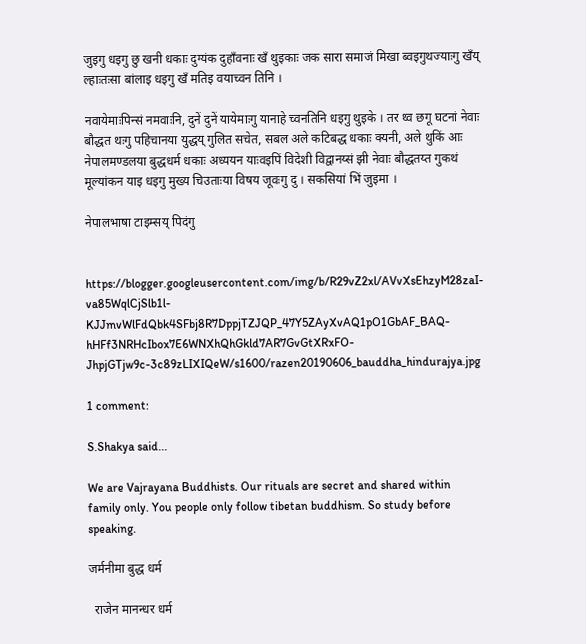जुइगु धइगु छु खनी धकाः दुग्यंक दुहाँवनाः खँ थुइकाः जक सारा समाजं मिखा ब्वइगुथज्याःगु खँय् ल्हाःतःसा बांलाइ धइगु खँ मतिइ वयाच्वन तिनि ।

नवायेमाःपिन्सं नमवाःनि, दुनें दुनें यायेमाःगु यानाहे च्वनतिनि धइगु थुइके । तर थ्व छगू घटनां नेवाः बौद्धत थःगु पहिचानया युद्धय् गुलित सचेत, सबल अले कटिबद्ध धकाः क्यनी, अले थुकिं आः नेपालमण्डलया बुद्धधर्म धकाः अध्ययन याःवइपिं विदेशी विद्वानय्सं झी नेवाः बौद्धतय्त गुकथं मूल्यांकन याइ धइगु मुख्य चिउताःया विषय जूवःगु दु । सकसियां भिं जुइमा ।

नेपालभाषा टाइम्सय् पिदंगु


https://blogger.googleusercontent.com/img/b/R29vZ2xl/AVvXsEhzyM28zaI-va85WqlCjSlb1l-KJJmvWlFdQbk4SFbj8R7DppjTZJQP_47Y5ZAyXvAQ1pO1GbAF_BAQ-hHFf3NRHcIbox7E6WNXhQhGkld7AR7GvGtXRxFO-JhpjGTjw9c-3c89zLIXIQeW/s1600/razen20190606_bauddha_hindurajya.jpg

1 comment:

S.Shakya said...

We are Vajrayana Buddhists. Our rituals are secret and shared within family only. You people only follow tibetan buddhism. So study before speaking.

जर्मनीमा बुद्ध धर्म

  राजेन मानन्धर धर्म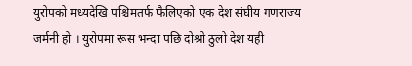युरोपको मध्यदेखि पश्चिमतर्फ फैलिएको एक देश संघीय गणराज्य जर्मनी हो । युरोपमा रूस भन्दा पछि दोश्रो ठुलो देश यही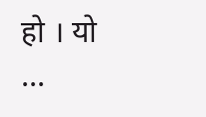हो । यो ...